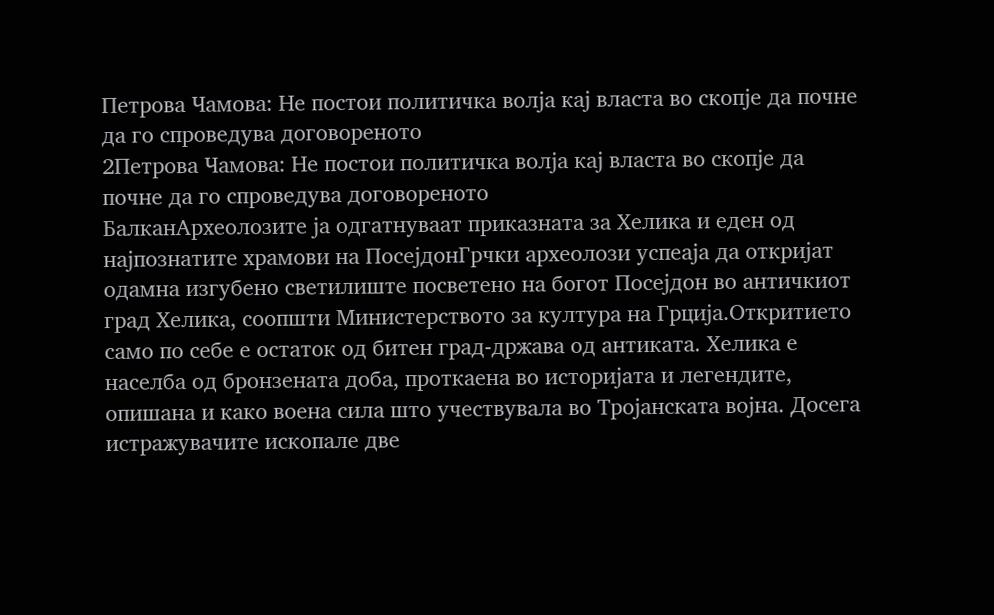Петрова Чамова: Не постои политичка волја кај власта во скопје да почне да го спроведува договореното
2Петрова Чамова: Не постои политичка волја кај власта во скопје да почне да го спроведува договореното
БалканАрхеолозите ја одгатнуваат приказната за Хелика и еден од најпознатите храмови на ПосејдонГрчки археолози успеаја да откријат одамна изгубено светилиште посветено на богот Посејдон во античкиот град Хелика, соопшти Министерството за култура на Грција.Откритието само по себе е остаток од битен град-држава од антиката. Хелика е населба од бронзената доба, проткаена во историјата и легендите, опишана и како воена сила што учествувала во Тројанската војна. Досега истражувачите ископале две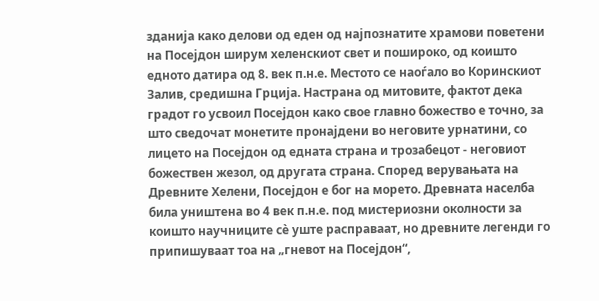зданија како делови од еден од најпознатите храмови поветени на Посејдон ширум хеленскиот свет и пошироко, од коишто едното датира од 8. век п.н.е. Местото се наоѓало во Коринскиот Залив, средишна Грција. Настрана од митовите, фактот дека градот го усвоил Посејдон како свое главно божество е точно, за што сведочат монетите пронајдени во неговите урнатини, со лицето на Посејдон од едната страна и трозабецот - неговиот божествен жезол, од другата страна. Според верувањата на Древните Хелени, Посејдон е бог на морето. Древната населба била уништена во 4 век п.н.е. под мистериозни околности за коишто научниците сѐ уште расправаат, но древните легенди го припишуваат тоа на „гневот на Посејдон“,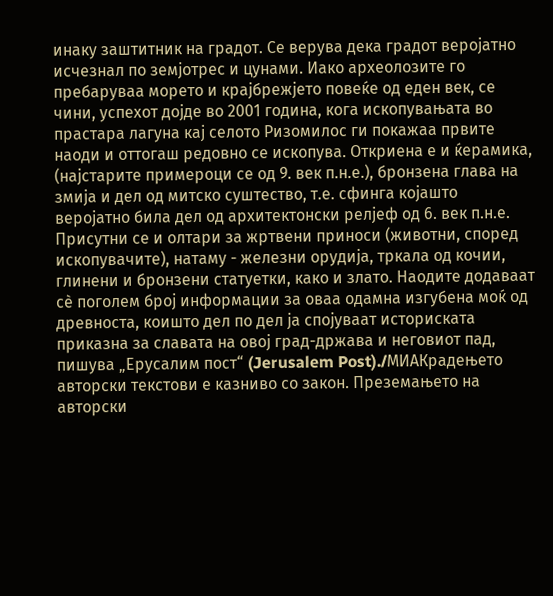инаку заштитник на градот. Се верува дека градот веројатно исчезнал по земјотрес и цунами. Иако археолозите го пребаруваа морето и крајбрежјето повеќе од еден век, се чини, успехот дојде во 2001 година, кога ископувањата во прастара лагуна кај селото Ризомилос ги покажаа првите наоди и оттогаш редовно се ископува. Откриена е и ќерамика, (најстарите примероци се од 9. век п.н.е.), бронзена глава на змија и дел од митско суштество, т.е. сфинга којашто веројатно била дел од архитектонски релјеф од 6. век п.н.е. Присутни се и олтари за жртвени приноси (животни, според ископувачите), натаму - железни орудија, тркала од кочии, глинени и бронзени статуетки, како и злато. Наодите додаваат сѐ поголем број информации за оваа одамна изгубена моќ од древноста, коишто дел по дел ја спојуваат историската приказна за славата на овој град-држава и неговиот пад, пишува „Ерусалим пост“ (Jerusalem Post)./МИАКрадењето авторски текстови е казниво со закон. Преземањето на авторски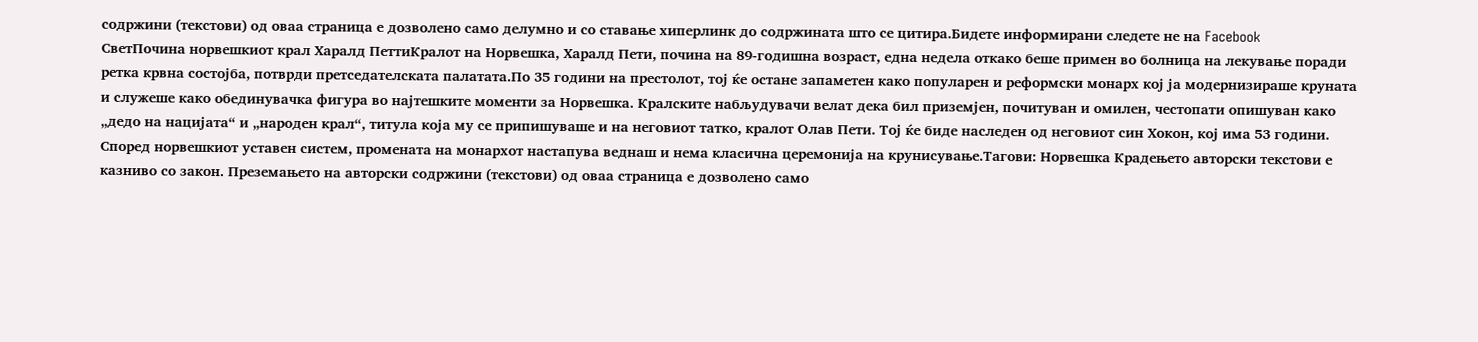содржини (текстови) од оваа страница е дозволено само делумно и со ставање хиперлинк до содржината што се цитира.Бидете информирани следете не на Facebook
СветПочина норвешкиот крал Харалд ПеттиКралот на Норвешка, Харалд Пети, почина на 89-годишна возраст, една недела откако беше примен во болница на лекување поради ретка крвна состојба, потврди претседателската палатата.По 35 години на престолот, тој ќе остане запаметен како популарен и реформски монарх кој ја модернизираше круната и служеше како обединувачка фигура во најтешките моменти за Норвешка. Кралските набљудувачи велат дека бил приземјен, почитуван и омилен, честопати опишуван како „дедо на нацијата“ и „народен крал“, титула која му се припишуваше и на неговиот татко, кралот Олав Пети. Тој ќе биде наследен од неговиот син Хокон, кој има 53 години. Според норвешкиот уставен систем, промената на монархот настапува веднаш и нема класична церемонија на крунисување.Тагови: Норвешка Крадењето авторски текстови е казниво со закон. Преземањето на авторски содржини (текстови) од оваа страница е дозволено само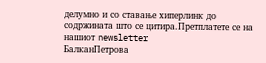делумно и со ставање хиперлинк до содржината што се цитира.Претплатете се на нашиот newsletter
БалканПетрова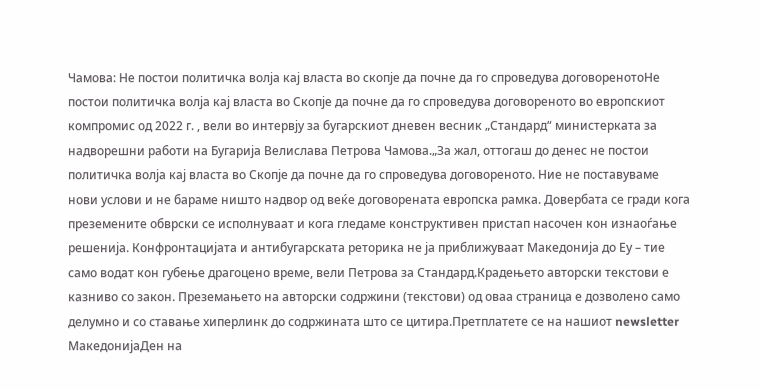Чамова: Не постои политичка волја кај власта во скопје да почне да го спроведува договоренотоНе постои политичка волја кај власта во Скопје да почне да го спроведува договореното во европскиот компромис од 2022 г. , вели во интервју за бугарскиот дневен весник „Стандард“ министерката за надворешни работи на Бугарија Велислава Петрова Чамова.„За жал, оттогаш до денес не постои политичка волја кај власта во Скопје да почне да го спроведува договореното. Ние не поставуваме нови услови и не бараме ништо надвор од веќе договорената европска рамка. Довербата се гради кога преземените обврски се исполнуваат и кога гледаме конструктивен пристап насочен кон изнаоѓање решенија. Конфронтацијата и антибугарската реторика не ја приближуваат Македонија до Еу – тие само водат кон губење драгоцено време, вели Петрова за Стандард.Крадењето авторски текстови е казниво со закон. Преземањето на авторски содржини (текстови) од оваа страница е дозволено само делумно и со ставање хиперлинк до содржината што се цитира.Претплатете се на нашиот newsletter
МакедонијаДен на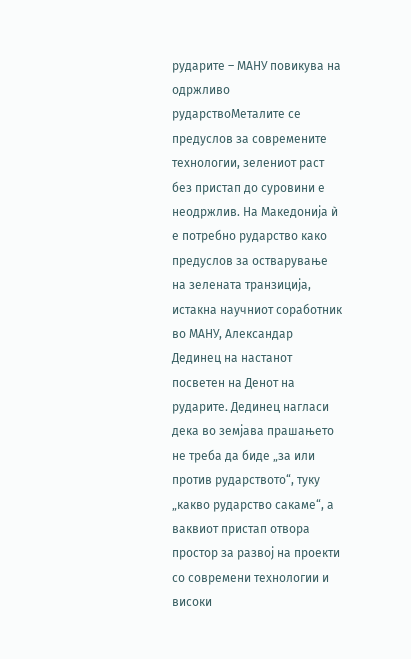рударите – МАНУ повикува на одржливо рударствоМеталите се предуслов за современите технологии, зелениот раст без пристап до суровини е неодржлив. На Македонија ѝ е потребно рударство како предуслов за остварување на зелената транзиција, истакна научниот соработник во МАНУ, Александар Дединец на настанот посветен на Денот на рударите. Дединец нагласи дека во земјава прашањето не треба да биде „за или против рударството“, туку „какво рударство сакаме“, а ваквиот пристап отвора простор за развој на проекти со современи технологии и високи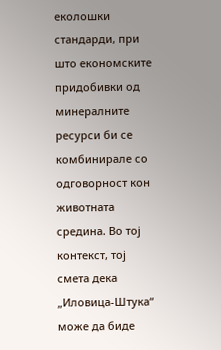еколошки стандарди, при што економските придобивки од минералните ресурси би се комбинирале со одговорност кон животната средина. Во тој контекст, тој смета дека „Иловица-Штука“ може да биде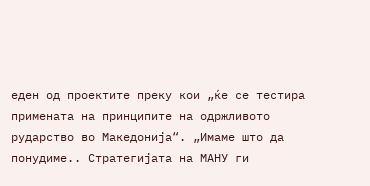еден од проектите преку кои „ќе се тестира примената на принципите на одржливото рударство во Македонија“. „Имаме што да понудиме.. Стратегијата на МАНУ ги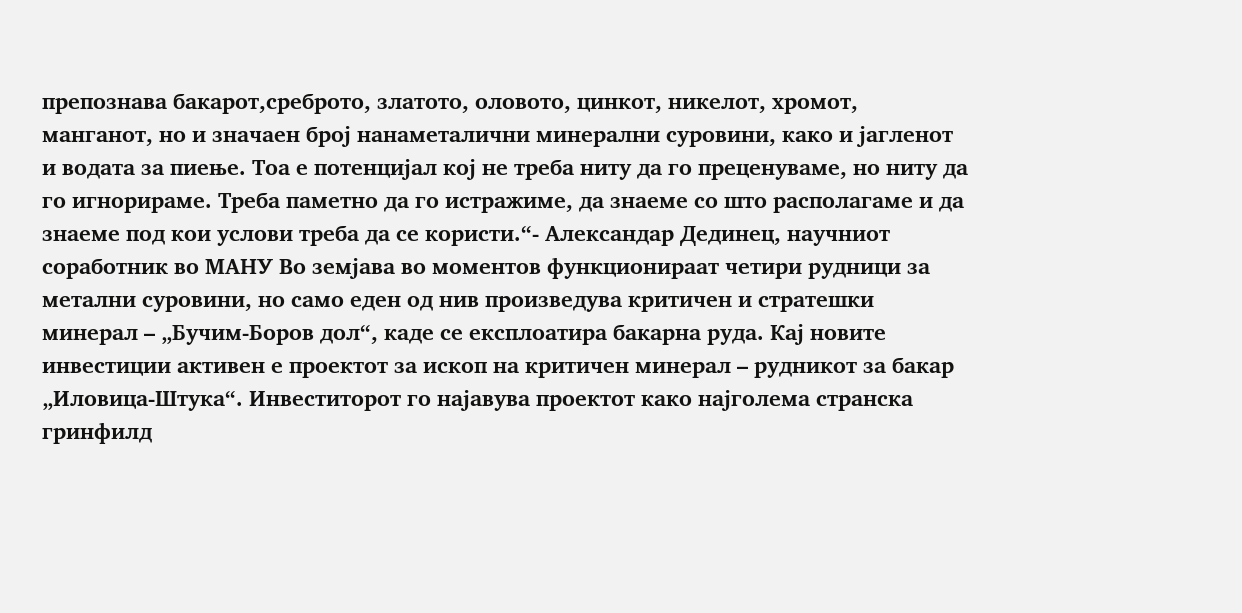препознава бакарот,среброто, златото, оловото, цинкот, никелот, хромот, манганот, но и значаен број нанаметалични минерални суровини, како и јагленот и водата за пиење. Тоа е потенцијал кој не треба ниту да го преценуваме, но ниту да го игнорираме. Треба паметно да го истражиме, да знаеме со што располагаме и да знаеме под кои услови треба да се користи.“- Александар Дединец, научниот соработник во МАНУ Во земјава во моментов функционираат четири рудници за метални суровини, но само еден од нив произведува критичен и стратешки минерал – „Бучим-Боров дол“, каде се експлоатира бакарна руда. Кај новите инвестиции активен е проектот за ископ на критичен минерал – рудникот за бакар „Иловица-Штука“. Инвеститорот го најавува проектот како најголема странска гринфилд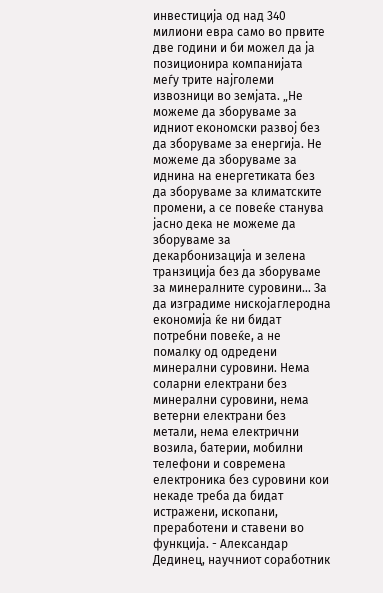инвестиција од над 340 милиони евра само во првите две години и би можел да ја позиционира компанијата меѓу трите најголеми извозници во земјата. „Не можеме да зборуваме за идниот економски развој без да зборуваме за енергија. Не можеме да зборуваме за иднина на енергетиката без да зборуваме за климатските промени, а се повеќе станува јасно дека не можеме да зборуваме за декарбонизација и зелена транзиција без да зборуваме за минералните суровини… За да изградиме нискојаглеродна економија ќе ни бидат потребни повеќе, а не помалку од одредени минерални суровини. Нема соларни електрани без минерални суровини, нема ветерни електрани без метали, нема електрични возила, батерии, мобилни телефони и современа електроника без суровини кои некаде треба да бидат истражени, ископани, преработени и ставени во функција. - Александар Дединец, научниот соработник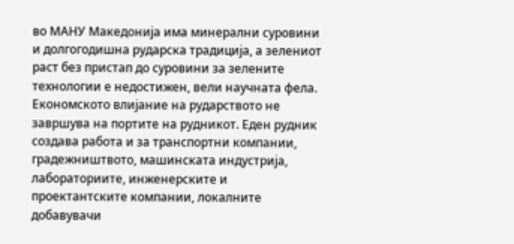во МАНУ Македонија има минерални суровини и долгогодишна рударска традиција, а зелениот раст без пристап до суровини за зелените технологии е недостижен, вели научната фела. Економското влијание на рударството не завршува на портите на рудникот. Еден рудник создава работа и за транспортни компании, градежништвото, машинската индустрија, лабораториите, инженерските и проектантските компании, локалните добавувачи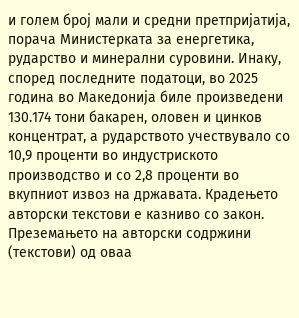и голем број мали и средни претпријатија, порача Министерката за енергетика, рударство и минерални суровини. Инаку, според последните податоци, во 2025 година во Македонија биле произведени 130.174 тони бакарен, оловен и цинков концентрат, а рударството учествувало со 10,9 проценти во индустриското производство и со 2,8 проценти во вкупниот извоз на државата. Крадењето авторски текстови е казниво со закон. Преземањето на авторски содржини (текстови) од оваа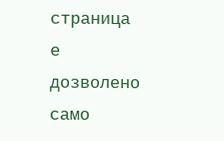страница е дозволено само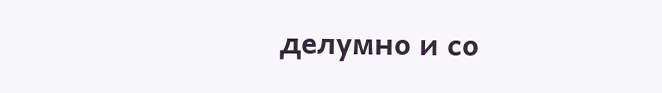делумно и со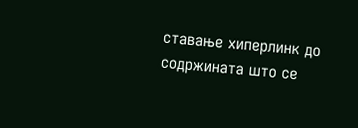ставање хиперлинк до содржината што се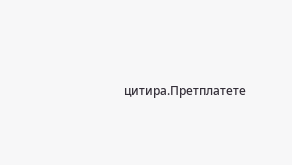цитира.Претплатете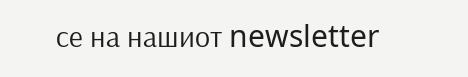се на нашиот newsletter